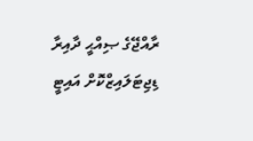ރާއްޖޭގެ ޞިއްޙީ ދާއިރާ ޑިޖިޓަލައިޒްކޮށް އައިޓީ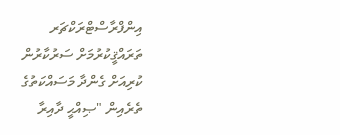އިންފްރާސްޓްރަކްޗަރ ތަރައްޤީކުރުމަށް ސަރުކާރުން ކުރިއަށް ގެންދާ މަސައްކަތުގެ ތެރެއިން "ޞިއްޙީ ދާއިރާ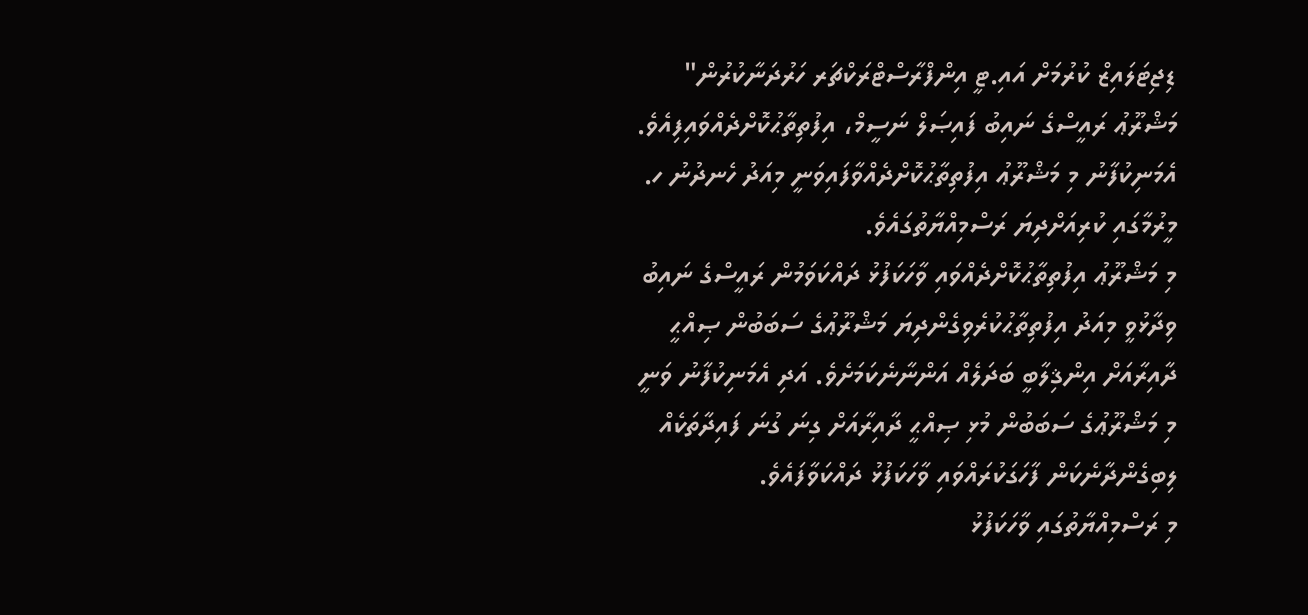ޑިޖިޓަލައިޒް ކުރުމަށް އައި.ޓީ އިންފްރާސްޓްރަކްޗަރ ހަރުދަނާކުރުން" މަޝްރޫޢު ރައީސްގެ ނައިބު ފައިޞަލް ނަސީމް، އިފުތިތާޙުކޮށްދެއްވައިފިއެވެ.
އެމަނިކުފާނު މި މަޝްރޫޢު އިފުތިތާޙުކޮށްދެއްވާފައިވަނީ މިއަދު ހެނދުނު ހ. މީރުމާގައި ކުރިއަށްދިޔަ ރަސްމިއްޔާތުގައެވެ.
މި މަޝްރޫޢު އިފުތިތާޙުކޮށްދެއްވައި ވާހަކަފުޅު ދައްކަވަމުން ރައީސްގެ ނައިބު ވިދާޅުވީ މިއަދު އިފުތިތާޙުކުރެވިގެންދިޔަ މަޝްރޫޢުގެ ސަބަބުން ޞިއްޙީ ދާއިރާއަށް އިންޤިލާބީ ބަދަލެއް އަންނާނެކަމަށެވެ. އަދި އެމަނިކުފާނު ވަނީ މި މަޝްރޫޢުގެ ސަބަބުން މުޅި ޞިއްޙީ ދާއިރާއަށް ގިނަ ގުނަ ފައިދާތަކެއް ލިބިގެންދާނެކަން ފާހަގަކުރައްވައި ވާހަކަފުޅު ދައްކަވާފައެވެ.
މި ރަސްމިއްޔާތުގައި ވާހަކަފުޅު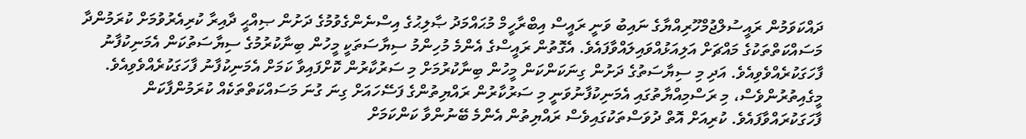ދައްކަވަމުން ރައީސުލްޖުމްހޫރިއްޔާގެ ނައިބު ވަނީ ރައީސް އިބްރާހީމް މުޙައްމަދު ޞާލިޙުގެ އިސްނެންގެވުމުގެ ދަށުން ޞިއްޙީ ދާއިރާ ކުރިއެރުވުމަށް ކުރަމުންދާ މަސައްކަތްތަކުގެ މައްޗަށް އަލިއަޅުއްވައިލައްވާފައެވެ. އެގޮތުން ރައީސްގެ އެންމެ މުހިންމު ސިޔާސަތަކީ މީހުން ބިނާކުރުމުގެ ސިޔާސަތުކަން އެމަނިކުފާނު ފާހަގަކުރެއްވެވިއެވެ. އަދި މި ސިޔާސަތުގެ ދަށުން ގިނަކަންކަން މީހުން ބިނާކުރުމަށް މި ސަރުކާރުން ކޮށްފައިވާ ކަމަށް އެމަނިކުފާނު ފާހަގަކުރެއްވެވިއެވެ.
މީގެއިތުރުންވެސް، މި ރަސްމިއްޔާތުގައި އެމަނިކުފާނުވަނީ މި ސަރުކާރުން ރައްޔިތުންގެ ފަސޭހައަށް ގިނަ ގުނަ މަސައްކަތްތަކެއް ކުރަމުންފާކަން ފާހަގަކުރައްވާފައެވެ. ކުރިއަށް އޮތް ދުވަސްތަކުގައިވެސް ރައްޔިތުން އެންމެ ބޭނުންވާ ކަންކަމަށް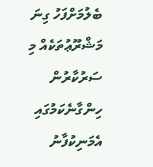ބެލުމަށްފަހު ގިނަ މަޝްރޫޢުތަކެއް މި ސަރުކާރުން ހިންގާނެކަމުގައި އެމަނިކުފާނު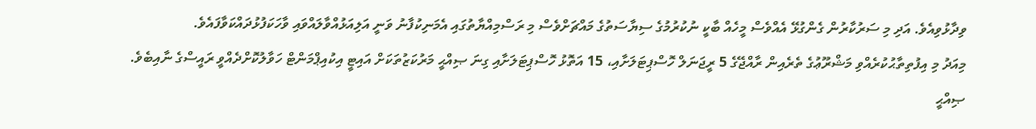ވިދާޅުވިއެވެ. އަދި މި ސަރުކާރުން ގެންގުޅޭ އެއްވެސް މީހެއް ބާކީ ނުކުރުމުގެ ސިޔާސަތުގެ މައްޗަށްވެސް މި ރަސްމިއްޔާތުގައި އެމަނިކުފާނު ވަނީ އަލިއަޅުއްވާލައްވައި ވާހަކަފުޅުދައްކަވާފައެވެ.
މިއަދު މި އިފުތިތާޙުކުރެއްވި މަޝްރޫޢުގެ ތެރެއިން ރާއްޖޭގެ 5 ރީޖަނަލް ހޮސްޕިޓަލަށާއި، 15 އަތޮޅު ހޮސްޕިޓަލަށާއި ގިނަ ޞިއްޙީ މަރުކަޒުތަކަށް އައިޓީ އިކުއިޕްމަންޓް ހަވާލުކޮށްދެއްވީ ރައީސްގެ ނާއިބެވެ.
ޞިއްޙީ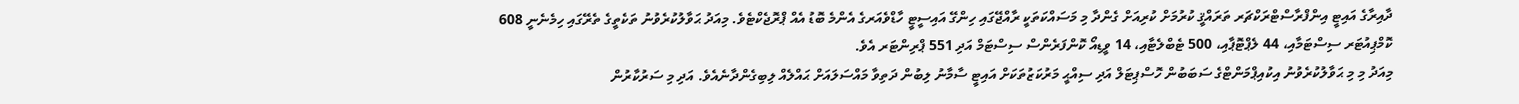ދާއިރާގެ އައިޓީ އިންފްރާސްޓްރަކްޗަރ ތަރައްޤީ ކުރުމަށް ކުރިއަށް ގެންދާ މި މަސައްކަތަކީ ރާއްޖޭގައި ހިންގޭ އައިސީޓީ ހާޑްވެއަރގެ އެންމެ ބޮޑު އެއް ޕްރޮޖެކްޓެވެ. މިއަދު ޙަވާލުކުރެވުނު ތަކެތީގެ ތެރޭގައި ހިމެނެނީ 608 ކޮމްޕިއުޓަރ ސިސްޓަމާއި، 44 ލެޕްޓޮޕާއި، 500 ޓެބްލެޓާއި، 14 ވީޑިއޯ ކޮންފަރެންސް ސިސްޓަމް އަދި 551 ޕްރިންޓަރ އެވެ.
މިއަދު މި މި ޙަވާލުކުރެވުނު އިކުއިޕްމަންޓްގެ ސަބަބުން ހޮސްޕިޓަލް އަދި ސިއްޙީ މަރުކަޒުތަކަށް އައިޓީ ސާމާނު ލިބުން ދަތިވާ މައްސަލައަށް ޙައްލެއް ލިބިގެންދާނެއެވެ. އަދި މި ސަރުކާރުން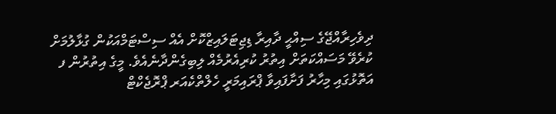ދިވެހިރާއްޖޭގެ ސިއްޙީ ދާއިރާ ޑިޖިޓަލައިޒްކޮށް އެއް ސިސްޓަމްއަކުން ގުޅާލުމަށް ކުރެވޭ މަސައްކަތަށް އިތުރު ކުރިއެރުމެއް ލިބިގެންދާނެއެވެ. މީގެ އިތުރުން ފ އަތޮޅުގައި މިހާރު ފަށާފައިވާ ޕްރައިމަރީ ހެލްތްކެއަރ ޕްރޮޖެކްޓް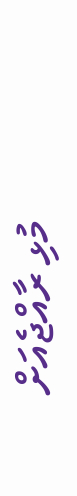މުޅި ރާއްޖެއަށް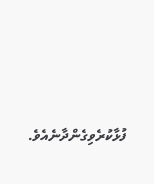ފުޅާކުރެވިގެންދާނެއެވެ.